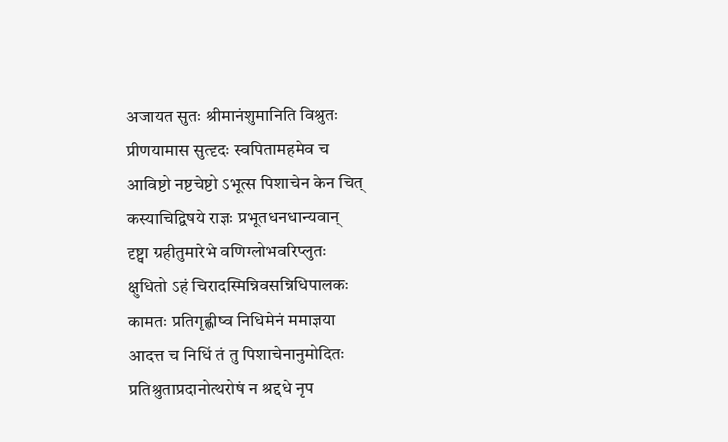अजायत सुतः श्रीमानंशुमानिति विश्रुतः
प्रीणयामास सुत्दृदः स्वपितामहमेव च
आविष्टो नष्टचेष्टो ऽभूत्स पिशाचेन केन चित्
कस्याचिद्विषये राज्ञः प्रभूतधनधान्यवान्
दृष्ट्वा ग्रहीतुमारेभे वणिग्लोभवरिप्लुतः
क्षुधितो ऽहं चिरादस्मिन्निवसन्निधिपालकः
कामतः प्रतिगृह्णीष्व निधिमेनं ममाज्ञया
आदत्त च निधिं तं तु पिशाचेनानुमोदितः
प्रतिश्रुताप्रदानोत्थरोषं न श्रद्दधे नृप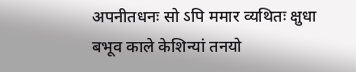अपनीतधनः सो ऽपि ममार व्यथितः क्षुधा
बभूव काले केशिन्यां तनयो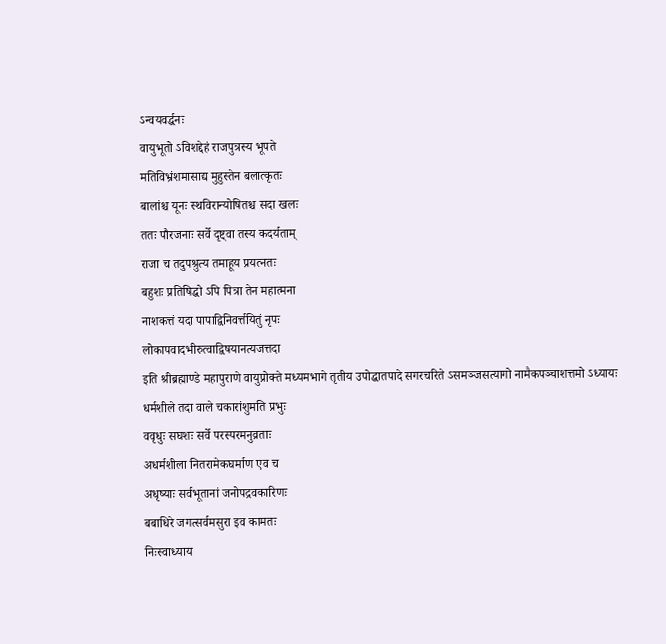ऽन्वयवर्द्धनः
वायुभूतो ऽविशद्देहं राजपुत्रस्य भूपते
मतिविभ्रंशमासाद्य मुहुस्तेन बलात्कृतः
बालांश्च यूनः स्थविरान्योषितश्च सदा खलः
ततः पौरजनाः सर्वे दृष्ट्वा तस्य कदर्यताम्
राजा च तदुपश्रुत्य तमाहूय प्रयत्नतः
बहुशः प्रतिषिद्धो ऽपि पित्रा तेन महात्मना
नाशकत्तं यदा पापाद्विनिवर्त्तयितुं नृपः
लोकापवादभीरुत्वाद्विषयानत्यजत्तदा
इति श्रीब्रह्माण्डे महापुराणे वायुप्रोक्ते मध्यमभागे तृतीय उपोद्धातपादे सगरचरिते ऽसमञ्जसत्यागो नामैकपञ्चाशत्तमो ऽध्यायः
धर्मशीले तदा वाले चकारांशुमति प्रभुः
ववृधुः सघशः सर्वे परस्परमनुव्रताः
अधर्मशीला नितरामेकघर्माण एव च
अधृष्याः सर्वभूतानां जनोपद्रवकारिणः
बबाधिरे जगत्सर्वमसुरा इव कामतः
निःस्वाध्याय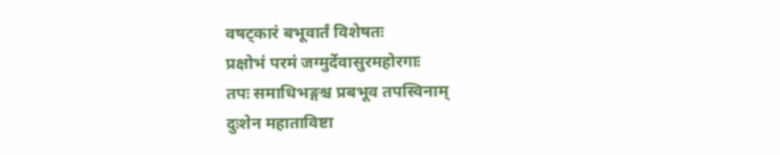वषट्कारं बभूवार्तं विशेषतः
प्रक्षोभं परमं जग्मुर्देवासुरमहोरगाः
तपः समाधिभङ्गश्च प्रबभूव तपस्विनाम्
दुःशेन महाताविष्टा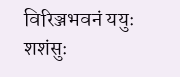विरिञ्जभवनं ययुः
शशंसुः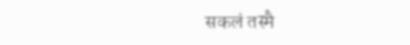सकलं तस्मै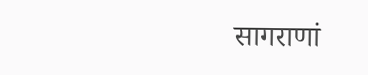सागराणां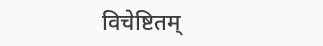विचेष्टितम्